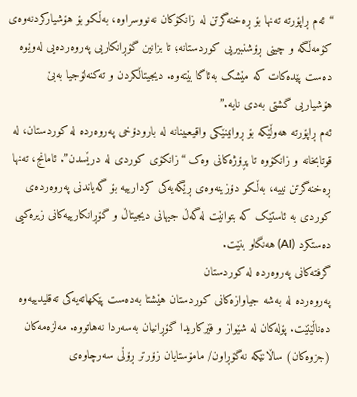“ئەم ڕاپۆرتە تەنها بۆ ڕەخنەگرتن لە زانکۆکان نەنووسراوە، بەڵکو بۆ هۆشیارکردنەوەی کۆمەڵگە و چینی ڕۆشنبیریی کوردستانە؛ تا بزانین گۆڕانکاریی پەروەردەیی لەوێوە دەست پێدەکات کە مێشک بەئاگا بێتەوە. دیجیتاڵکردن و تەکنەلۆجیا بەبێ هۆشیاریی گشتی بەدی نایە.”
ئەم ڕاپۆرتە هەوڵێکە بۆ ڕوانینێکی واقیعبینانە لە بارودۆخی پەروەردە لە کوردستان، لە قوتابخانە و زانکۆوە تا پڕۆژەکانی وەک “زانکۆی کوردی لە درێسدن”. ئامانج، تەنها ڕەخنەگرتن نییە، بەڵکو دۆزینەوەی ڕێگەیەکی کردارییە بۆ گەیاندنی پەروەردەی کوردی بە ئاستێک کە بتوانێت لەگەڵ جیهانی دیجیتاڵ و گۆڕانکارییەکانی زیرەکیی دەستکرد (AI) هەنگاو بنێت.
گرفتەکانی پەروەردە لە کوردستان
پەروەردە لە بەشە جیاوازەکانی کوردستان هێشتا بەدەست پێکهاتەیەکی تەقلیدییەوە دەناڵێنێت. پۆلەکان لە شێواز و فێرکاریدا گۆڕانیان بەسەردا نەهاتووە. مەلزەمەکان (جزوەکان) ساڵانێکە نەگۆڕاون/ مامۆستایان زۆرتر ڕۆڵی سەرچاوەی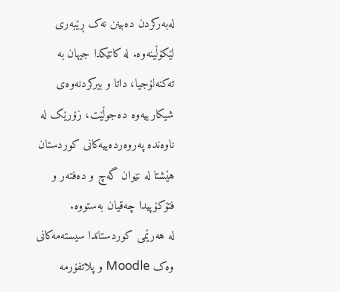لەبەرکردن دەبینن نەک ڕێبەری لێکۆڵینەوە. لە کاتێکدا جیهان بە تەکنەلۆجیا، داتا و بیرکردنەوەی شیکارییەوە دەجوڵێت، زۆرێک لە ناوەندە پەروەردەییەکانی کوردستان هێشتا لە نێوان گەچ و دەفتەر و فتۆکۆپیدا چەقیان بەستووە.
لە هەرێمی کوردستاندا سیستەمەکانی وەک Moodle و پلاتفۆرمە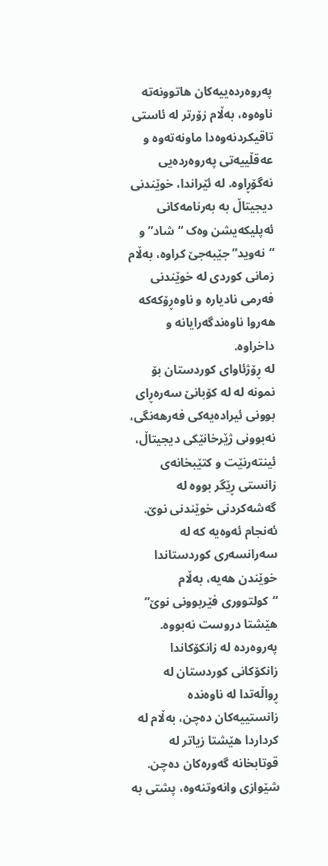پەروەردەییەکان هاتوونەتە ناوەوە، بەڵام زۆرتر لە ئاستی تاقیکردنەوەدا ماونەتەوە و عەقڵییەتی پەروەردەیی نەگۆڕاوە. لە ئێراندا، خوێندنی دیجیتاڵ بە بەرنامەکانی ئەپلیکەیشن وەک “شاد” و “نەوید” جێبەجێ کراوە، بەڵام زمانی کوردی لە خوێندنی فەرمی نادیارە و ناوەڕۆکەکە هەروا ناوەندگەرایانە و داخراوە.
لە ڕۆژئاوای کوردستان بۆ نمونە لە لە کۆبانێ سەرەڕای بوونی ئیرادەیەکی فەرهەنگی، نەبوونی ژێرخانێکی دیجیتاڵ، ئینتەرنێت و کتێبخانەی زانستی ڕێگر بووە لە گەشەکردنی خوێندنی نوێ.
ئەنجام ئەوەیە کە لە سەرانسەری کوردستاندا خوێندن هەیە، بەڵام “کولتووری فێربوونی نوێ” هێشتا دروست نەبووە.
پەروەردە لە زانکۆکاندا
زانکۆکانی کوردستان لە ڕواڵەتدا لە ناوەندە زانستییەکان دەچن، بەڵام لە کرداردا هێشتا زیاتر لە قوتابخانە گەورەکان دەچن. شێوازی وانەوتنەوە، پشتی بە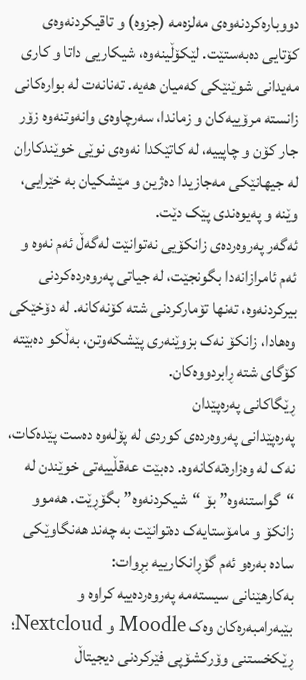دووبارەکردنەوەی مەلزەمە (جزوە) و تاقیکردنەوەی کۆتایی دەبەستێت. لێکۆڵینەوە، شیکاریی داتا و کاری مەیدانی شوێنێکی کەمیان هەیە. تەنانەت لە بوارەکانی زانستە مرۆییەکان و زماندا، سەرچاوەی وانەوتنەوە زۆر جار کۆن و چاپییە، لە کاتێکدا نەوەی نوێی خوێندکاران لە جیهانێکی مەجازیدا دەژین و مێشکیان بە خێرایی، وێنە و پەیوەندی پێک دێت.
ئەگەر پەروەردەی زانکۆیی نەتوانێت لەگەڵ ئەم نەوە و ئەم ئامرازانەدا بگونجێت، لە جیاتی پەروەردەکردنی بیرکردنەوە، تەنها تۆمارکردنی شتە کۆنەکانە. لە دۆخێکی وەهادا، زانکۆ نەک بزوێنەری پێشکەوتن، بەڵکو دەبێتە کۆگای شتە ڕابردووەکان.
ڕێگاکانی پەرەپێدان
پەرەپێدانی پەروەردەی کوردی لە پۆلەوە دەست پێدەکات، نەک لە وەزارەتەکانەوە. دەبێت عەقڵییەتی خوێندن لە “گواستنەوە” بۆ “شیکردنەوە” بگۆڕێت. هەموو زانکۆ و مامۆستایەک دەتوانێت بە چەند هەنگاوێکی سادە بەرەو ئەم گۆڕانکارییە بڕوات:
بەکارهێنانی سیستەمە پەروەردەییە کراوە و بێبەرامبەرەکان وەک Moodle و Nextcloud؛
ڕێکخستنی وۆرکشۆپی فێرکردنی دیجیتاڵ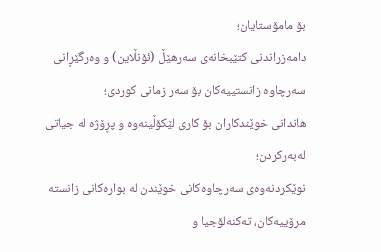بۆ مامۆستایان؛
دامەزراندنی کتێبخانەی سەرھێڵ (ئۆنڵاین) و وەرگێڕانی سەرچاوە زانستییەکان بۆ سەر زمانی کوردی؛
هاندانی خوێندکاران بۆ کاری لێکۆڵینەوە و پڕۆژە لە جیاتی لەبەرکردن؛
نوێکردنەوەی سەرچاوەکانی خوێندن لە بوارەکانی زانستە مرۆییەکان، تەکنەلۆجیا و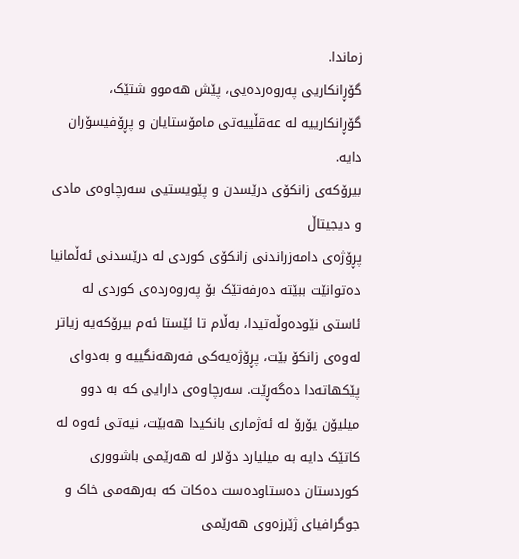زماندا.
گۆڕانکاریی پەروەردەیی، پێش هەموو شتێک، گۆڕانکارییە لە عەقڵییەتی مامۆستایان و پڕۆفیسۆران دایە.
بیرۆکەی زانکۆی درێسدن و پێویستیی سەرچاوەی مادی و دیجیتاڵ
پڕۆژەی دامەزراندنی زانکۆی کوردی لە درێسدنی ئەڵمانیا دەتوانێت ببێتە دەرفەتێک بۆ پەروەردەی کوردی لە ئاستی نێودەوڵەتیدا، بەڵام تا ئێستا ئەم بیرۆکەیە زیاتر لەوەی زانکۆ بێت، پڕۆژەیەکی فەرهەنگییە و بەدوای پێکهاتەدا دەگەڕێت. سەرچاوەی دارایی کە بە دوو میلیۆن یۆرۆ لە ئەژماری بانکیدا هەبێت، نیەتی ئەوە لە کاتێک دایە بە میلیارد دۆلار لە هەرێمی باشووری کوردستان دەستاودەست دەکات کە بەرهەمی خاک و جوگرافیای ژێرزەوی هەرێمی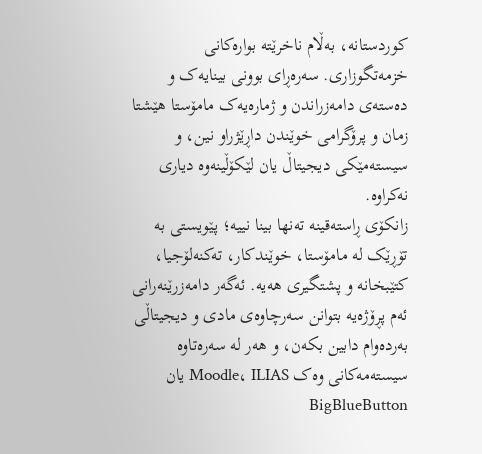کوردستانە، بەڵام ناخرێتە بوارەکانی خزمەتگوزاری. سەرەڕای بوونی بینایەک و دەستەی دامەزراندن و ژمارەیەک مامۆستا هێشتا زمان و پرۆگرامی خوێندن داڕێژراو نین، و سیستەمێکی دیجیتاڵ یان لێکۆڵینەوە دیاری نەکراوە.
زانکۆی ڕاستەقینە تەنها بینا نییە؛ پێویستی بە تۆڕێک لە مامۆستا، خوێندکار، تەکنەلۆجیا، کتێبخانە و پشتگیری هەیە. ئەگەر دامەزرێنەرانی ئەم پڕۆژەیە بتوانن سەرچاوەی مادی و دیجیتاڵی بەردەوام دابین بکەن، و هەر لە سەرەتاوە سیستەمەکانی وەک Moodle، ILIAS یان BigBlueButton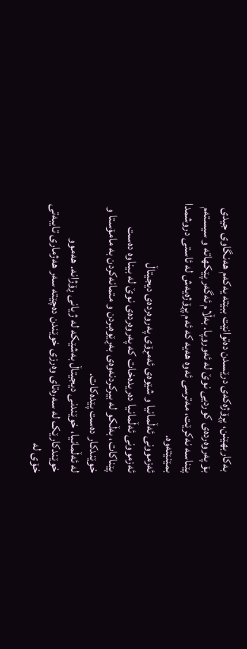بەکاربهێنن، پڕۆژەکەی درێسدن دەتوانێت ببێتە یەکەم هەنگاوی جیدی بۆ پەروەردەی کوردیی نوێ لە ئەوروپا. بەڵام ئەگەر پێکهاتە و سیستەم پێناسە نەکرێت، مەترسی ئەوە هەیە کە ئەم پڕۆژەیەش لە ئاستی دروشمدا بمێنێتەوە.
ئەزموونی ئەڵمانیا و شێوەی ئەمڕۆی پەروەردەی دیجیتاڵ
ئەزموونی ئەڵمانیا دەریدەخات کە پەروەردەی نوێ لە بیناوە دەست پێناکات، بەڵکو لە بیرکردنەوەی بەڕێوەبردن و متمانەکردن بە مامۆستا و خوێندکار دەست پێدەکات.
لە ئەڵمانیا، خوێندنی دیجیتاڵ بەشێکە لە ژیانی ڕۆژانە. هەموو خوێندکارێک لە سەرەتای وەرزی خوێندن دەچێتە سەر هەژماری تایبەتی خۆی لە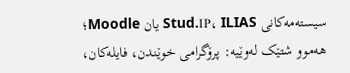سیستەمەکانی Stud.IP، ILIAS یان Moodle؛ هەموو شتێک لەوێیە: پرۆگرامی خوێندن، فایلەکان،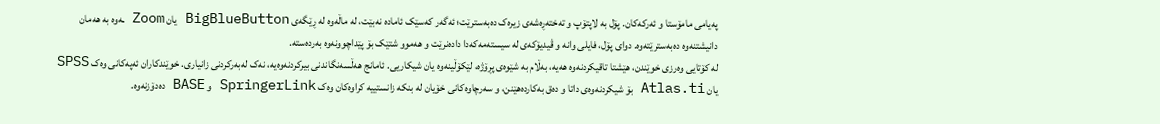پەیامی مامۆستا و ئەرکەکان. پۆل بە لاپتۆپ و تەختەڕەشەی زیرەک دەبەسترێت؛ ئەگەر کەسێک ئامادە نەبێت، لە ماڵەوە لە ڕێگەی BigBlueButton یان Zoom ـەوە بە هەمان دانیشتنەوە دەبەسترێتەوە. دوای پۆل، فایلی وانە و ڤیدیۆکەی لە سیستەمەکەدا دادەنرێت و هەموو شتێک بۆ پێداچوونەوە بەردەستە.
لە کۆتایی وەرزی خوێندن، هێشتا تاقیکردنەوە هەیە، بەڵام بە شێوەی پڕۆژە، لێکۆڵینەوە یان شیکاریی. ئامانج هەڵسەنگاندنی بیرکردنەوەیە، نەک لەبەرکردنی زانیاری. خوێندکاران ئەپەکانی وەک SPSS یان Atlas.ti بۆ شیکردنەوەی داتا و دەق بەکاردەهێنن، و سەرچاوەکانی خۆیان لە بنکە زانستییە کراوەکان وەک SpringerLink و BASE دەدۆزنەوە.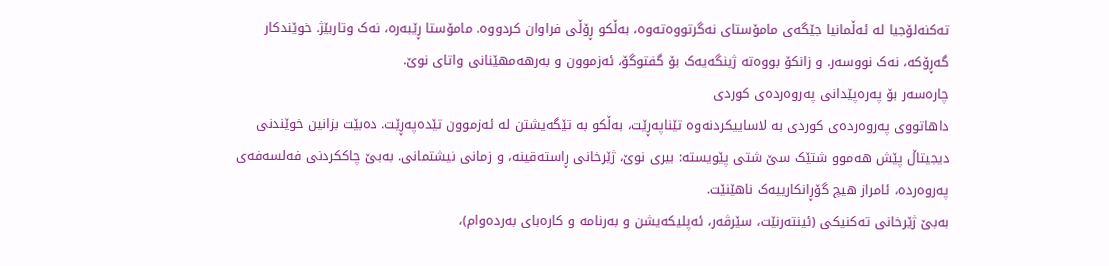تەکنەلۆجیا لە ئەڵمانیا جێگەی مامۆستای نەگرتووەتەوە، بەڵکو ڕۆڵی فراوان کردووە. مامۆستا ڕێبەرە، نەک وتاربێژ. خوێندکار گەڕۆکە، نەک نووسەر. و زانکۆ بووەتە ژینگەیەک بۆ گفتوگۆ، ئەزموون و بەرهەمهێنانی واتای نوێ.
چارەسەر بۆ پەرەپێدانی پەروەردەی کوردی
داهاتووی پەروەردەی کوردی بە لاساییکردنەوە تێناپەڕێت، بەڵکو بە تێگەیشتن لە ئەزموون تێدەپەڕێت. دەبێت بزانین خوێندنی دیجیتاڵ پێش هەموو شتێک سێ شتی پێویستە: بیری نوێ، ژێرخانی ڕاستەقینە، و زمانی نیشتمانی. بەبێ چاککردنی فەلسەفەی پەروەردە، ئامراز هیچ گۆڕانکارییەک ناهێنێت.
بەبێ ژێرخانی تەکنیکی (ئینتەرنێت، سێرڤەر، ئەپلیکەیشن و بەرنامە و کارەبای بەردەوام)،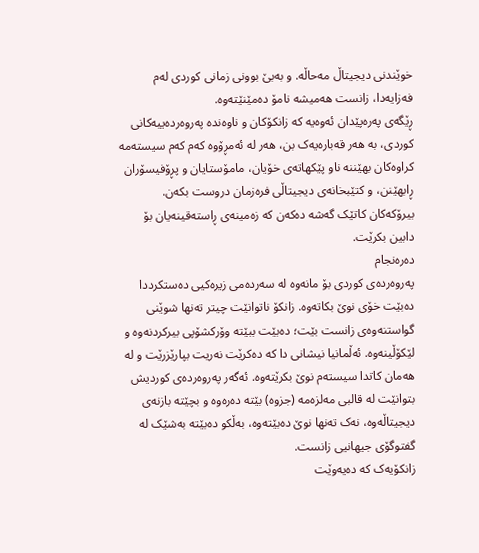خوێندنی دیجیتاڵ مەحاڵە. و بەبێ بوونی زمانی کوردی لەم فەزایەدا، زانست هەمیشە نامۆ دەمێنێتەوە.
ڕێگەی پەرەپێدان ئەوەیە کە زانکۆکان و ناوەندە پەروەردەییەکانی کوردی، بە هەر قەبارەیەک بن، هەر لە ئەمڕۆوە کەم کەم سیستەمە کراوەکان بهێننە ناو پێکهاتەی خۆیان، مامۆستایان و پڕۆفیسۆران ڕابهێنن، و کتێبخانەی دیجیتاڵی فرەزمان دروست بکەن. بیرۆکەکان کاتێک گەشە دەکەن کە زەمینەی ڕاستەقینەیان بۆ دابین بکرێت.
دەرەنجام
پەروەردەی کوردی بۆ مانەوە لە سەردەمی زیرەکیی دەستکرددا دەبێت خۆی نوێ بکاتەوە. زانکۆ ناتوانێت چیتر تەنها شوێنی گواستنەوەی زانست بێت؛ دەبێت ببێتە وۆرکشۆپی بیرکردنەوە و لێکۆڵینەوە. ئەڵمانیا نیشانی دا کە دەکرێت نەریت بپارێزرێت و لە هەمان کاتدا سیستەم نوێ بکرێتەوە. ئەگەر پەروەردەی کوردیش بتوانێت لە قالبی مەلزەمە (جزوە) بێتە دەرەوە و بچێتە بازنەی دیجیتاڵەوە، نەک تەنها نوێ دەبێتەوە، بەڵکو دەبێتە بەشێک لە گفتوگۆی جیهانیی زانست.
زانکۆیەک کە دەیەوێت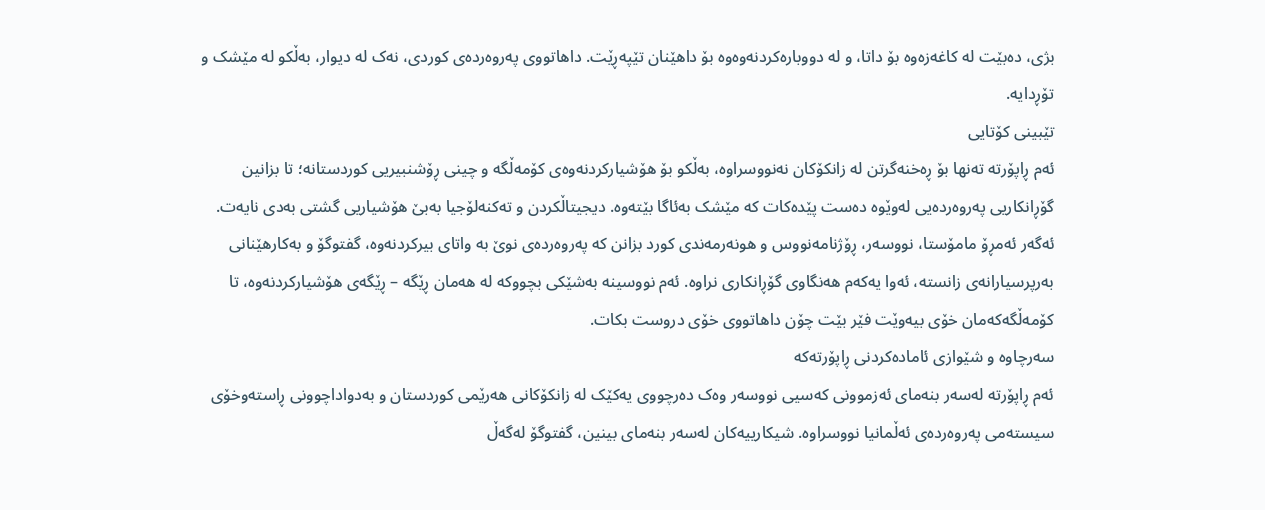بژی، دەبێت لە کاغەزەوە بۆ داتا، و لە دووبارەکردنەوەوە بۆ داهێنان تێپەڕێت. داهاتووی پەروەردەی کوردی، نەک لە دیوار، بەڵکو لە مێشک و تۆڕدایە.
تێبینی کۆتایی
ئەم ڕاپۆرتە تەنها بۆ ڕەخنەگرتن لە زانکۆکان نەنووسراوە، بەڵکو بۆ هۆشیارکردنەوەی کۆمەڵگە و چینی ڕۆشنبیریی کوردستانە؛ تا بزانین گۆڕانکاریی پەروەردەیی لەوێوە دەست پێدەکات کە مێشک بەئاگا بێتەوە. دیجیتاڵکردن و تەکنەلۆجیا بەبێ هۆشیاریی گشتی بەدی نایەت. ئەگەر ئەمڕۆ مامۆستا، نووسەر، ڕۆژنامەنووس و هونەرمەندی کورد بزانن کە پەروەردەی نوێ بە واتای بیرکردنەوە، گفتوگۆ و بەکارهێنانی بەرپرسیارانەی زانستە، ئەوا یەکەم هەنگاوی گۆڕانکاری نراوە. ئەم نووسینە بەشێکی بچووکە لە هەمان ڕێگە – ڕێگەی هۆشیارکردنەوە، تا کۆمەڵگەکەمان خۆی بیەوێت فێر بێت چۆن داهاتووی خۆی دروست بکات.
سەرچاوە و شێوازی ئامادەکردنی ڕاپۆرتەکە
ئەم ڕاپۆرتە لەسەر بنەمای ئەزموونی کەسیی نووسەر وەک دەرچووی یەکێک لە زانکۆکانی هەرێمی کوردستان و بەدواداچوونی ڕاستەوخۆی سیستەمی پەروەردەی ئەڵمانیا نووسراوە. شیکارییەکان لەسەر بنەمای بینین، گفتوگۆ لەگەڵ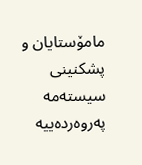مامۆستایان و پشکنینی سیستەمە پەروەردەییە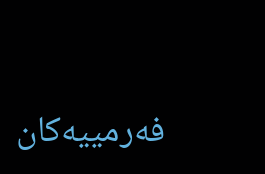فەرمییەکان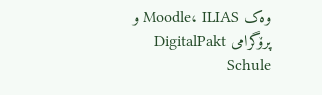وەک Moodle، ILIAS و پرۆگرامی DigitalPakt Schule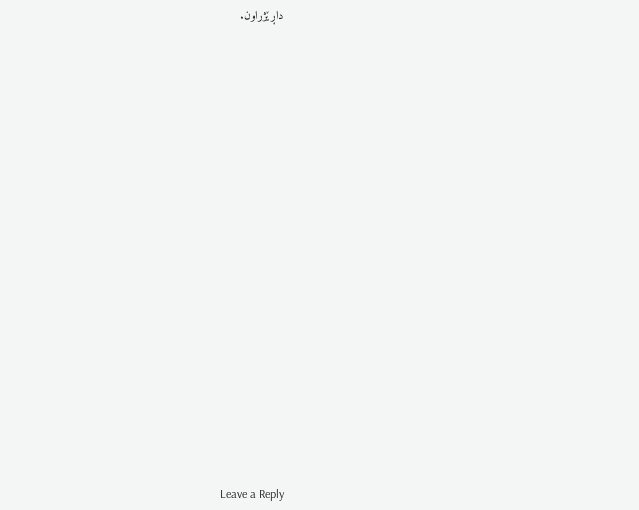داڕێژراون.





















Leave a Reply